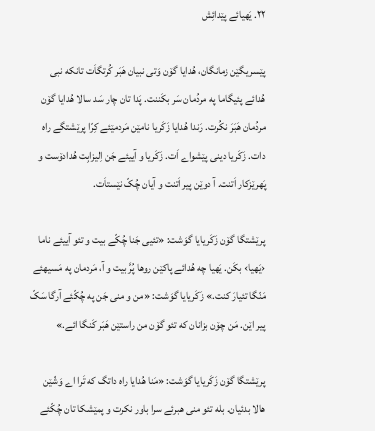۲۲. یَهیائے پێدائِش

پێسریگێن زمانگان، هُدایا گۆن وَتی نبیان هَبَر کُرتگاَت تانکه نبی هُدائے پئیگاما په مردُمان سَر بکَننت. پَدا تان چار سَد سالا هُدایا گۆن مردُمان هَبَرَ نکُرت. رَندا هُدایا زَکَریا نامێن مَردمێئے کِرّا پرێشتگے راه دات. زَکَریا دینی پێشواے اَت. زَکَریا و آییئے جَن اِلیزابِت هُدادۆست و پَهرێزکار اَتنت. آ دوێن پیر اَتنت و آیان چُکّ نێستاَت.

پرێشتگا گۆن زَکَریایا گوَشت: «تئیی جَنا چُکّے بیت و تئو آییئے ناما ‹یَهیا› بکَن. یَهیا چه هُدائے پاکێن روها پُرَّ بیت و آ، مَردمان په مَسیهئے مَنّگا تئیارَ کنت.» زَکَریایا گوَشت: «من و منی جَن په چُکّئے آرگا سَکّ پیر اێن. مَن چۆن بزانان که تئو گۆن من راستێن هَبَر کَنگا ائے.»

پرێشتگا گۆن زَکَریایا گوَشت: «مَنا هُدایا راه داتگ که تَرا اے وَشّێن هالا بدئیان. بله تئو منی هبرئے سرا باور نکرت و پمێشکا تان چُکّئے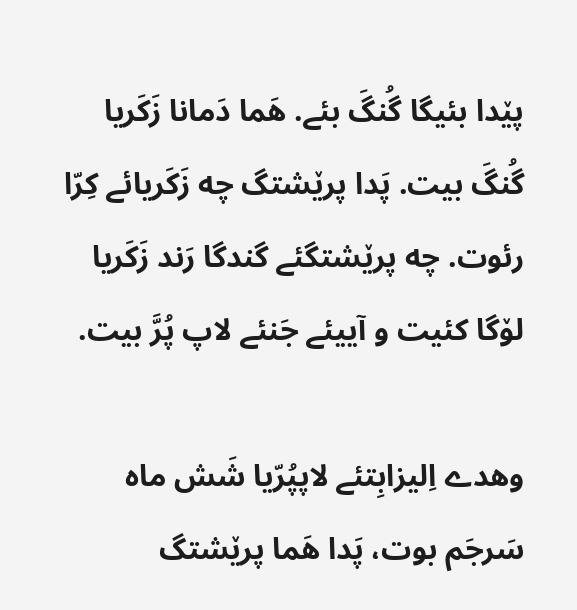پێدا بئیگا گُنگَ بئے. هَما دَمانا زَکَریا گُنگَ بیت. پَدا پرێشتگ چه زَکَریائے کِرّا رئوت. چه پرێشتگئے گندگا رَند زَکَریا لۆگا کئیت و آییئے جَنئے لاپ پُرَّ بیت.

وهدے اِلیزابِتئے لاپپُرّیا شَش ماه سَرجَم بوت، پَدا هَما پرێشتگ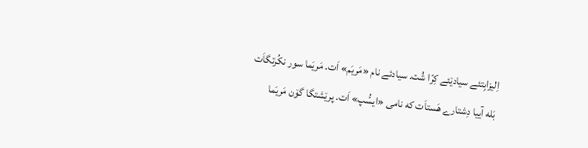اِلیزابِتئے سیادێئے کِرّا شُت. سیادئے نام «مَریَم» اَت. مَریَما سور نکُرتگاَت بَله آییا دِشتارے هَستاَت که نامی «ایسُّپ» اَت. پرێشتگا گۆن مَریَما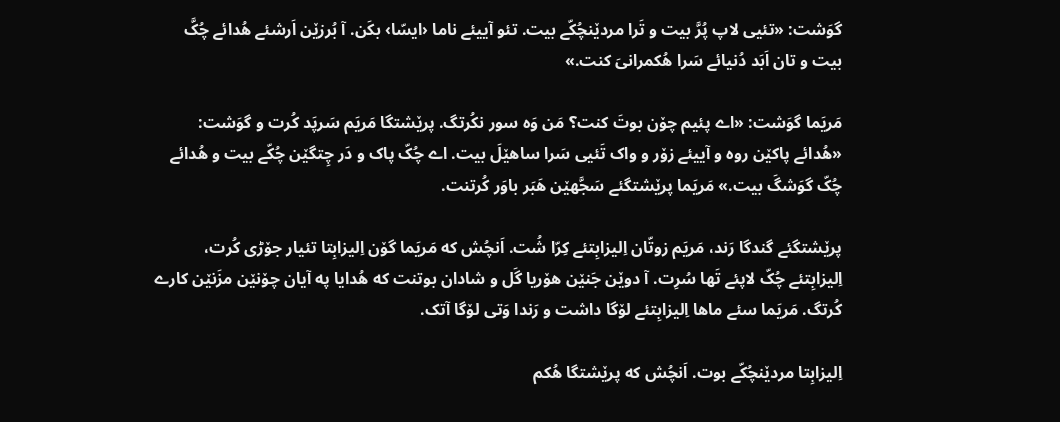گوَشت: «تئیی لاپ پُرَّ بیت و تَرا مردێنچُکّے بیت. تئو آییئے ناما ‹ایسّا› بکَن. آ بُرزێن اَرشئے هُدائے چُکَّ بیت و تان اَبَد دُنیائے سَرا هُکمرانیَ کنت.»

مَریَما گوَشت: «اے پئیم چۆن بوتَ کنت؟ مَن وَه سور نکُرتگ. پرێشتگا مَریَم سَرپَد کُرت و گوَشت: «هُدائے پاکێن روه و آییئے زۆر و واک تَئیی سَرا ساهێلَ بیت. اے چُکّ پاک و دَر چِتگێن چُکّے بیت و هُدائے چُکّ گوَشگَ بیت.» مَریَما پرێشتگئے سَجَّهێن هَبَر باوَر کُرتنت.

پرێشتگئے گندگا رَند، مَریَم زوتّان اِلیزابِتئے کِرّا شُت. اَنچُش که مَریَما گۆن اِلیزابِتا تئیار جۆڑی کُرت، اِلیزابِتئے چُکّ لاپئے تَها سُرِت. آ دوێن جَنێن هۆریا گَل و شادان بوتنت که هُدایا په آیان چۆنێن مزَنێن کارے کُرتگ. مَریَما سئے ماها اِلیزابِتئے لۆگا داشت و رَندا وَتی لۆگا آتک.

اِلیزابِتا مردێنچُکّے بوت. اَنچُش که پرێشتگا هُکم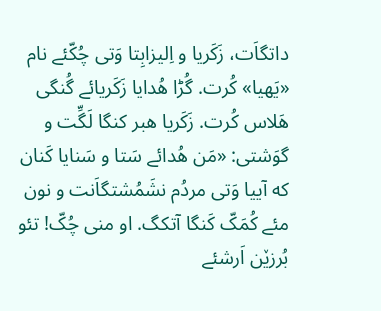داتگاَت، زَکَریا و اِلیزابِتا وَتی چُکّئے نام «یَهیا» کُرت. گُڑا هُدایا زَکَریائے گُنگی هَلاس کُرت. زَکَریا هبر کنگا لَگِّت و گوَشتی: «مَن هُدائے سَتا و سَنایا کَنان که آییا وَتی مردُم نشَمُشتگاَنت و نون مئے کُمَکّ کَنگا آتکگ. او منی چُکّ! تئو بُرزێن اَرشئے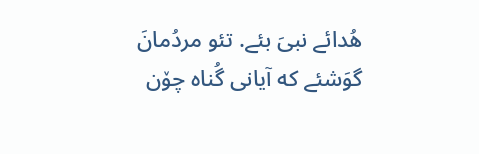هُدائے نبیَ بئے. تئو مردُمانَ گوَشئے که آیانی گُناه چۆن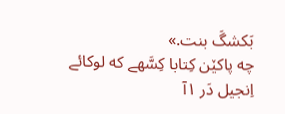بَکشگَ بنت.»
چه پاکێن کِتابا کِسَّهے که لوکائے اِنجیل دَر ۱آ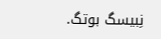نِبیسگ بوتگ.